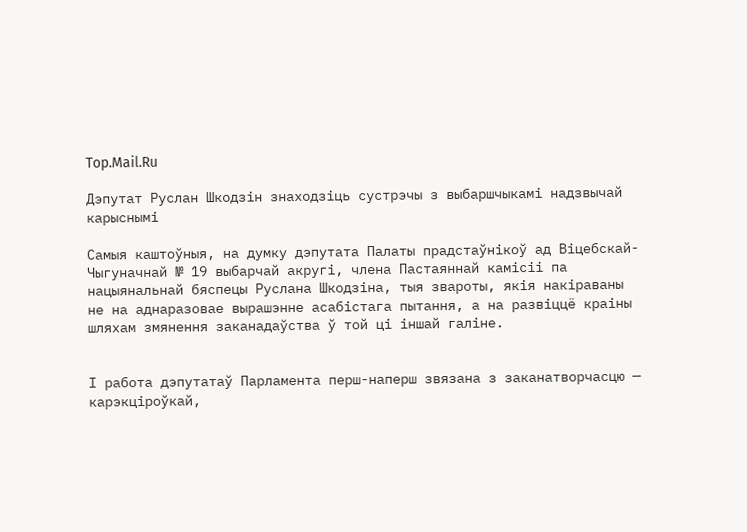Top.Mail.Ru

Дэпутат Руслан Шкодзін знаходзіць сустрэчы з выбаршчыкамі надзвычай карыснымі

Самыя каштоўныя, на думку дэпутата Палаты прадстаўнікоў ад Віцебскай-Чыгуначнай № 19 выбарчай акругі, члена Пастаяннай камісіі па нацыянальнай бяспецы Руслана Шкодзіна, тыя звароты, якія накіраваны не на аднаразовае вырашэнне асабістага пытання, а на развіццё краіны шляхам змянення заканадаўства ў той ці іншай галіне.


І работа дэпутатаў Парламента перш-наперш звязана з заканатворчасцю — карэкціроўкай,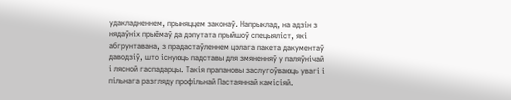удакладненнем, прыняццем законаў. Напрыклад, на адзін з нядаўніх прыёмаў да дэпутата прыйшоў спецыяліст, які абгрунтавана, з прадастаўленнем цэлага пакета дакументаў даводзіў, што існуюць падставы для змяненняў у паляўнічай і лясной гаспадарцы. Такія прапановы заслугоўваюць увагі і пільнага разгляду профільнай Пастаяннай камісіяй.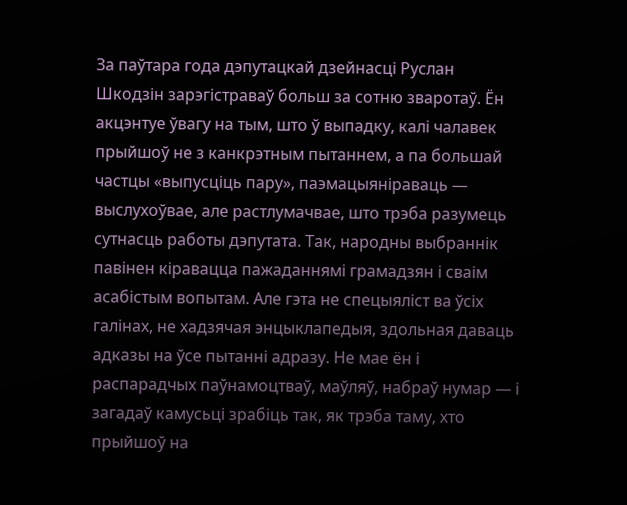За паўтара года дэпутацкай дзейнасці Руслан Шкодзін зарэгістраваў больш за сотню зваротаў. Ён акцэнтуе ўвагу на тым, што ў выпадку, калі чалавек прыйшоў не з канкрэтным пытаннем, а па большай частцы «выпусціць пару», паэмацыяніраваць — выслухоўвае, але растлумачвае, што трэба разумець сутнасць работы дэпутата. Так, народны выбраннік павінен кіравацца пажаданнямі грамадзян і сваім асабістым вопытам. Але гэта не спецыяліст ва ўсіх галінах, не хадзячая энцыклапедыя, здольная даваць адказы на ўсе пытанні адразу. Не мае ён і распарадчых паўнамоцтваў, маўляў, набраў нумар — і загадаў камусьці зрабіць так, як трэба таму, хто прыйшоў на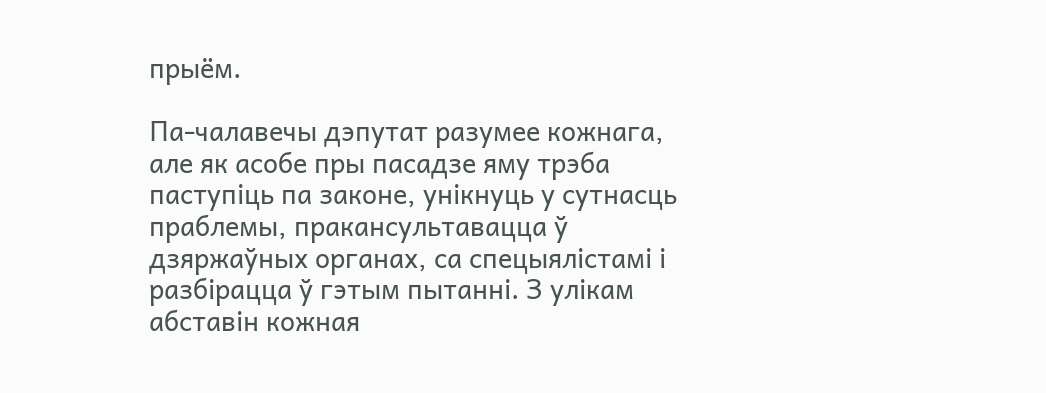прыём.

Па-чалавечы дэпутат разумее кожнага, але як асобе пры пасадзе яму трэба паступіць па законе, унікнуць у сутнасць праблемы, пракансультавацца ў дзяржаўных органах, са спецыялістамі і разбірацца ў гэтым пытанні. З улікам абставін кожная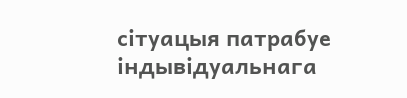сітуацыя патрабуе індывідуальнага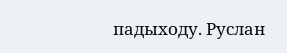падыходу. Руслан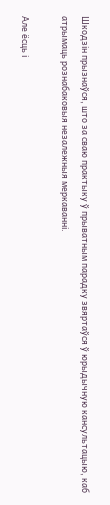Шкодзін прызнаўся, што за сваю практыку ў прыватным парадку звяртаўся ў юрыдычную кансультацыю, каб атрымаць рознабаковыя незалежныя меркаванні.

Але ёсць і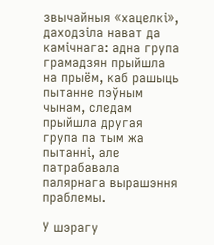звычайныя «хацелкі», даходзіла нават да камічнага: адна група грамадзян прыйшла на прыём, каб рашыць пытанне пэўным чынам, следам прыйшла другая група па тым жа пытанні, але патрабавала палярнага вырашэння праблемы.

У шэрагу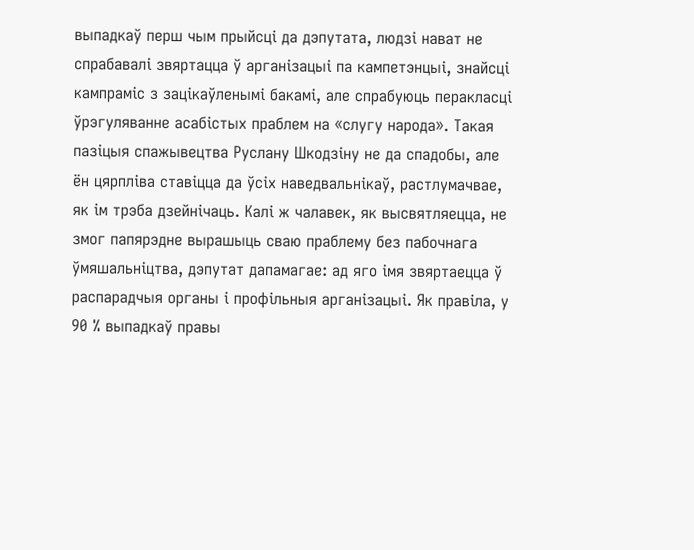выпадкаў перш чым прыйсці да дэпутата, людзі нават не спрабавалі звяртацца ў арганізацыі па кампетэнцыі, знайсці кампраміс з зацікаўленымі бакамі, але спрабуюць перакласці ўрэгуляванне асабістых праблем на «слугу народа». Такая пазіцыя спажывецтва Руслану Шкодзіну не да спадобы, але ён цярпліва ставіцца да ўсіх наведвальнікаў, растлумачвае, як ім трэба дзейнічаць. Калі ж чалавек, як высвятляецца, не змог папярэдне вырашыць сваю праблему без пабочнага ўмяшальніцтва, дэпутат дапамагае: ад яго імя звяртаецца ў распарадчыя органы і профільныя арганізацыі. Як правіла, у 90 % выпадкаў правы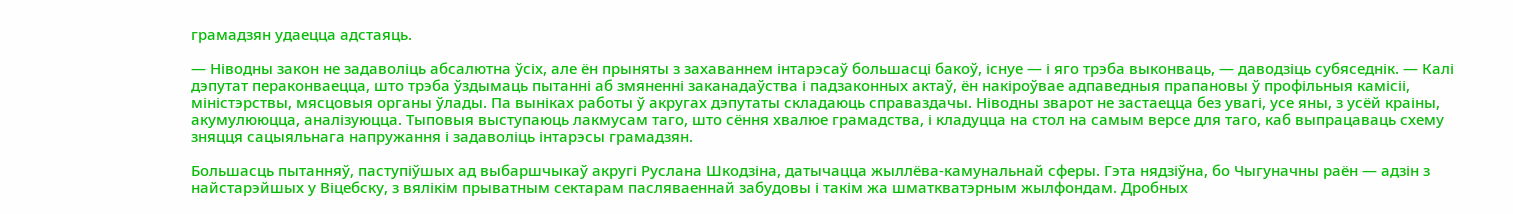грамадзян удаецца адстаяць.

— Ніводны закон не задаволіць абсалютна ўсіх, але ён прыняты з захаваннем інтарэсаў большасці бакоў, існуе — і яго трэба выконваць, — даводзіць субяседнік. — Калі дэпутат пераконваецца, што трэба ўздымаць пытанні аб змяненні заканадаўства і падзаконных актаў, ён накіроўвае адпаведныя прапановы ў профільныя камісіі, міністэрствы, мясцовыя органы ўлады. Па выніках работы ў акругах дэпутаты складаюць справаздачы. Ніводны зварот не застаецца без увагі, усе яны, з усёй краіны, акумулююцца, аналізуюцца. Тыповыя выступаюць лакмусам таго, што сёння хвалюе грамадства, і кладуцца на стол на самым версе для таго, каб выпрацаваць схему зняцця сацыяльнага напружання і задаволіць інтарэсы грамадзян.

Большасць пытанняў, паступіўшых ад выбаршчыкаў акругі Руслана Шкодзіна, датычацца жыллёва-камунальнай сферы. Гэта нядзіўна, бо Чыгуначны раён — адзін з найстарэйшых у Віцебску, з вялікім прыватным сектарам пасляваеннай забудовы і такім жа шматкватэрным жылфондам. Дробных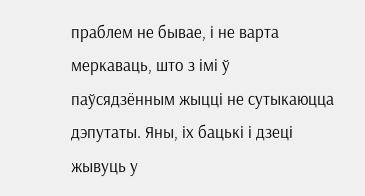праблем не бывае, і не варта меркаваць, што з імі ў паўсядзённым жыцці не сутыкаюцца дэпутаты. Яны, іх бацькі і дзеці жывуць у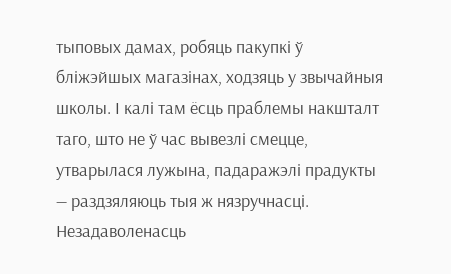тыповых дамах, робяць пакупкі ў бліжэйшых магазінах, ходзяць у звычайныя школы. І калі там ёсць праблемы накшталт таго, што не ў час вывезлі смецце, утварылася лужына, падаражэлі прадукты — раздзяляюць тыя ж нязручнасці. Незадаволенасць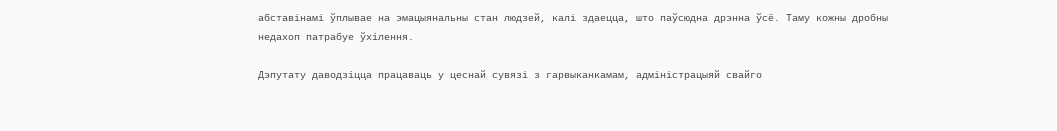абставінамі ўплывае на эмацыянальны стан людзей, калі здаецца, што паўсюдна дрэнна ўсё. Таму кожны дробны недахоп патрабуе ўхілення.

Дэпутату даводзіцца працаваць у цеснай сувязі з гарвыканкамам, адміністрацыяй свайго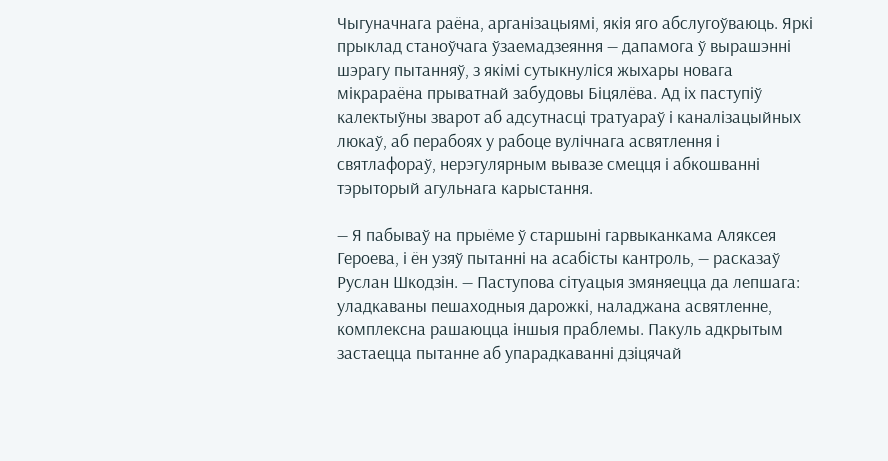Чыгуначнага раёна, арганізацыямі, якія яго абслугоўваюць. Яркі прыклад станоўчага ўзаемадзеяння — дапамога ў вырашэнні шэрагу пытанняў, з якімі сутыкнуліся жыхары новага мікрараёна прыватнай забудовы Біцялёва. Ад іх паступіў калектыўны зварот аб адсутнасці тратуараў і каналізацыйных люкаў, аб перабоях у рабоце вулічнага асвятлення і святлафораў, нерэгулярным вывазе смецця і абкошванні тэрыторый агульнага карыстання.

— Я пабываў на прыёме ў старшыні гарвыканкама Аляксея Героева, і ён узяў пытанні на асабісты кантроль, — расказаў Руслан Шкодзін. — Паступова сітуацыя змяняецца да лепшага: уладкаваны пешаходныя дарожкі, наладжана асвятленне, комплексна рашаюцца іншыя праблемы. Пакуль адкрытым застаецца пытанне аб упарадкаванні дзіцячай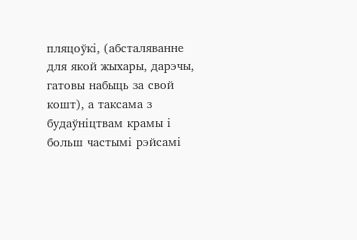пляцоўкі, (абсталяванне для якой жыхары, дарэчы, гатовы набыць за свой кошт), а таксама з будаўніцтвам крамы і больш частымі рэйсамі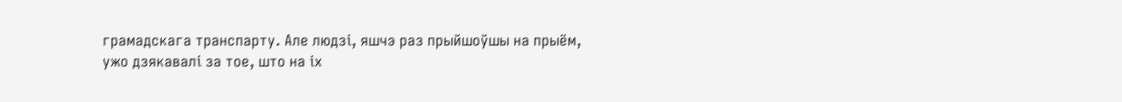грамадскага транспарту. Але людзі, яшчэ раз прыйшоўшы на прыём, ужо дзякавалі за тое, што на іх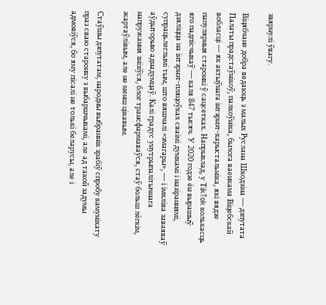звярнулі ўвагу.

Віцябчане добра ведаюць з малых Руслана Шкодзіна — дэпутата Палаты прадстаўнікоў, палкоўніка, былога ваенкама Віцебскай вобласці — як актыўнага інтэрнэт-карыстальніка, які вядзе папулярныя старонкі ў сацсетках. Напрыклад, у TіkTok колькасць яго падпісчыкаў — каля 847 тысяч. У 2020 годзе ён вырашыў дзяліцца на інтэрнэт-пляцоўках сваімі думкамі і назіраннямі, супрацьлеглымі тым, што вяшчалі «змагары», — і імкліва заваяваў аўдыторыю аднадумцаў. Калі градус унутрыпалітычнага напружання знізіўся, блог трансфармаваўся, стаў больш лёгкім, жартаўлівым, але не менш цікавым.

Стаўшы дэпутатам, народны выбраннік зрабіў спробу камунікату праз сваю старонку з выбаршчыкамі, але ад такой задумы адмовіўся, бо яму пісалі не толькі беларусы, але і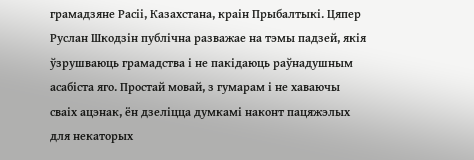грамадзяне Расіі, Казахстана, краін Прыбалтыкі. Цяпер Руслан Шкодзін публічна разважае на тэмы падзей, якія ўзрушваюць грамадства і не пакідаюць раўнадушным асабіста яго. Простай мовай, з гумарам і не хаваючы сваіх ацэнак, ён дзеліцца думкамі наконт пацяжэлых для некаторых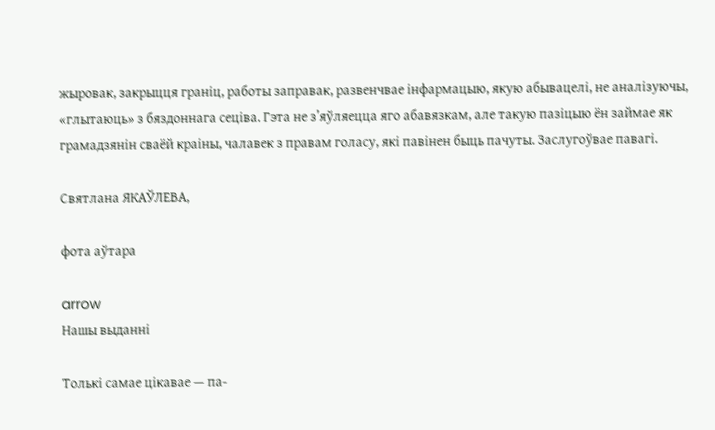жыровак, закрыцця граніц, работы заправак, развенчвае інфармацыю, якую абывацелі, не аналізуючы, «глытаюць» з бяздоннага сеціва. Гэта не з’яўляецца яго абавязкам, але такую пазіцыю ён займае як грамадзянін сваёй краіны, чалавек з правам голасу, які павінен быць пачуты. Заслугоўвае павагі.

Святлана ЯКАЎЛЕВА,

фота аўтара

arrow
Нашы выданні

Толькі самае цікавае — па-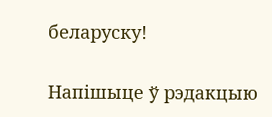беларуску!

Напішыце ў рэдакцыю